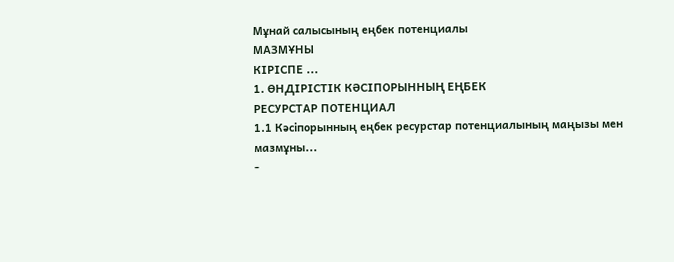Мұнай салысының еңбек потенциалы
МАЗМҰНЫ
КІРІСПЕ ...
1. ӨНДІРІСТІК КӘСІПОРЫННЫҢ ЕҢБЕК
РЕСУРСТАР ПОТЕНЦИАЛ
1.1 Кәсіпорынның еңбек ресурстар потенциалының маңызы мен
мазмұны...
-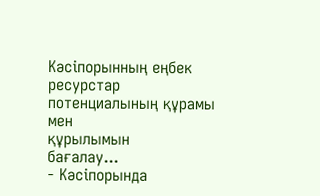Кәсіпорынның еңбек ресурстар потенциалының құрамы мен
құрылымын
бағалау...
- Кәсіпорында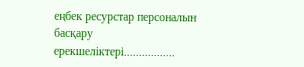еңбек ресурстар персоналын басқару
ерекшеліктері.................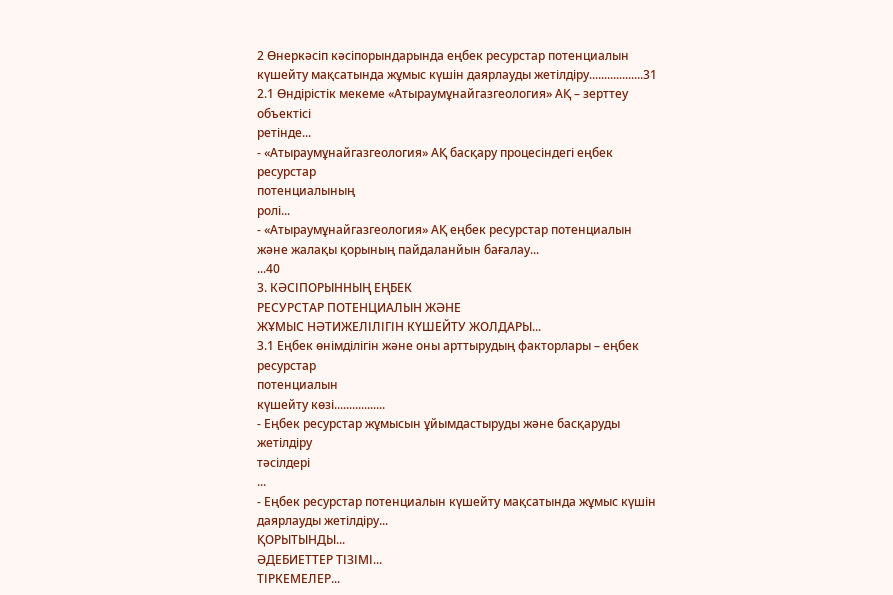2 Өнеркәсіп кәсіпорындарында еңбек ресурстар потенциалын күшейту мақсатында жұмыс күшін даярлауды жетілдіру..................31
2.1 Өндірістік мекеме «Атыраумұнайгазгеология» АҚ – зерттеу объектісі
ретінде...
- «Атыраумұнайгазгеология» АҚ басқару процесіндегі еңбек ресурстар
потенциалының
ролі...
- «Атыраумұнайгазгеология» АҚ еңбек ресурстар потенциалын және жалақы қорының пайдаланйын бағалау...
...40
3. КӘСІПОРЫННЫҢ ЕҢБЕК
РЕСУРСТАР ПОТЕНЦИАЛЫН ЖӘНЕ
ЖҰМЫС НӘТИЖЕЛІЛІГІН КҮШЕЙТУ ЖОЛДАРЫ...
3.1 Еңбек өнімділігін және оны арттырудың факторлары – еңбек ресурстар
потенциалын
күшейту көзі.................
- Еңбек ресурстар жұмысын ұйымдастыруды және басқаруды жетілдіру
тәсілдері
...
- Еңбек ресурстар потенциалын күшейту мақсатында жұмыс күшін
даярлауды жетілдіру...
ҚОРЫТЫНДЫ...
ӘДЕБИЕТТЕР ТІЗІМІ...
ТІРКЕМЕЛЕР...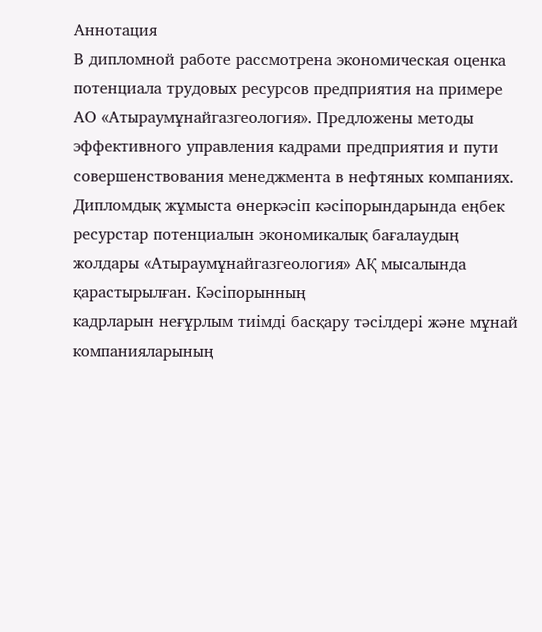Аннотация
В дипломной работе рассмотрена экономическая оценка потенциала трудовых ресурсов предприятия на примере АО «Атыраумұнайгазгеология». Предложены методы эффективного управления кадрами предприятия и пути совершенствования менеджмента в нефтяных компаниях.
Дипломдық жұмыста өнеркәсіп кәсіпорындарында еңбек ресурстар потенциалын экономикалық бағалаудың жолдары «Атыраумұнайгазгеология» АҚ мысалында қарастырылған. Кәсіпорынның
кадрларын неғұрлым тиімді басқару тәсілдері және мұнай компанияларының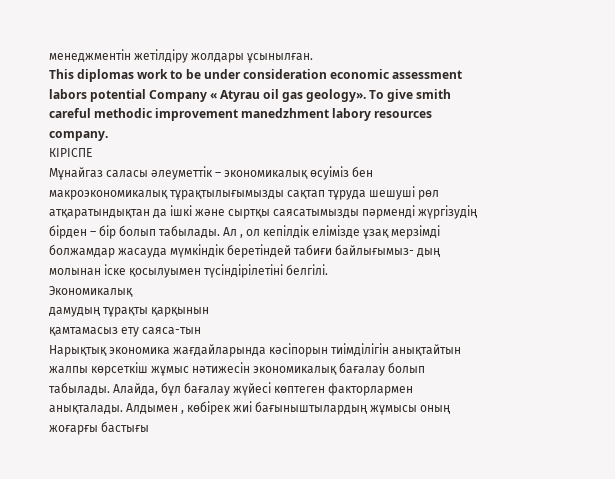менеджментін жетілдіру жолдары ұсынылған.
This diplomas work to be under consideration economic assessment labors potential Company « Atyrau oil gas geology». To give smith careful methodic improvement manedzhment labory resources company.
КІРІСПЕ
Мұнайгаз саласы әлеуметтік – экономикалық өсуіміз бен макроэкономикалық тұрақтылығымызды сақтап тұруда шешуші рөл атқаратындықтан да ішкі және сыртқы саясатымызды пәрменді жүргізудің бірден – бір болып табылады. Ал , ол кепілдік елімізде ұзақ мерзімді болжамдар жасауда мүмкіндік беретіндей табиғи байлығымыз- дың молынан іске қосылуымен түсіндірілетіні белгілі.
Экономикалық
дамудың тұрақты қарқынын
қамтамасыз ету саяса-тын
Нарықтық экономика жағдайларында кәсіпорын тиімділігін анықтайтын жалпы көрсеткіш жұмыс нәтижесін экономикалық бағалау болып табылады. Алайда, бұл бағалау жүйесі көптеген факторлармен анықталады. Алдымен , көбірек жиі бағыныштылардың жұмысы оның жоғарғы бастығы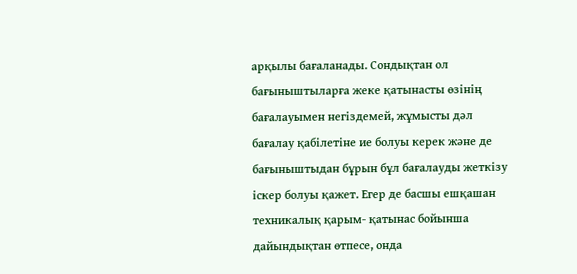арқылы бағаланады. Сондықтан ол бағыныштыларға жеке қатынасты өзінің бағалауымен негіздемей, жұмысты дәл бағалау қабілетіне ие болуы керек және де бағыныштыдан бұрын бұл бағалауды жеткізу іскер болуы қажет. Егер де басшы ешқашан техникалық қарым- қатынас бойынша дайындықтан өтпесе, онда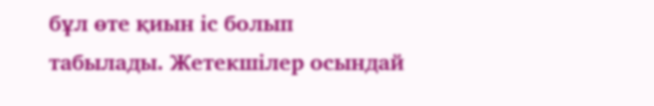бұл өте қиын іс болып табылады. Жетекшілер осындай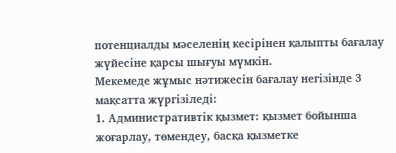потенциалды мәселенің кесірінен қалыпты бағалау жүйесіне қарсы шығуы мүмкін.
Мекемеде жұмыс нәтижесін бағалау негізінде 3 мақсатта жүргізіледі:
1. Административтік қызмет: қызмет бойынша жоғарлау, төмендеу, басқа қызметке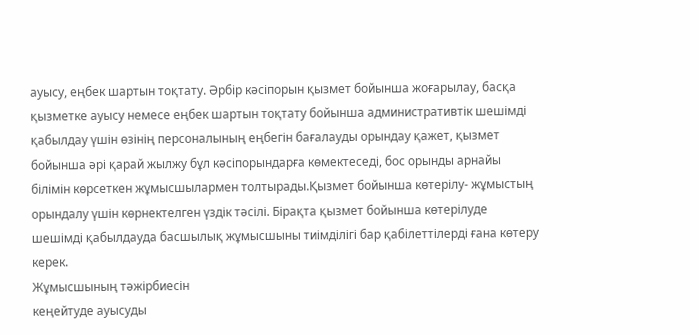ауысу, еңбек шартын тоқтату. Әрбір кәсіпорын қызмет бойынша жоғарылау, басқа қызметке ауысу немесе еңбек шартын тоқтату бойынша административтік шешімді қабылдау үшін өзінің персоналының еңбегін бағалауды орындау қажет, қызмет бойынша әрі қарай жылжу бұл кәсіпорындарға көмектеседі, бос орынды арнайы білімін көрсеткен жұмысшылармен толтырады.Қызмет бойынша көтерілу- жұмыстың орындалу үшін көрнектелген үздік тәсілі. Бірақта қызмет бойынша көтерілуде шешімді қабылдауда басшылық жұмысшыны тиімділігі бар қабілеттілерді ғана көтеру керек.
Жұмысшының тәжірбиесін
кеңейтуде ауысуды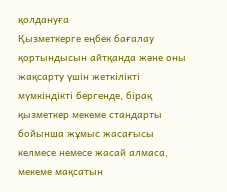қолдануға
Қызметкерге еңбек бағалау қортындысын айтқанда және оны жақсарту үшін жеткілікті мүмкіндікті бергенде, бірақ қызметкер мекеме стандарты бойынша жұмыс жасағысы келмесе немесе жасай алмаса, мекеме мақсатын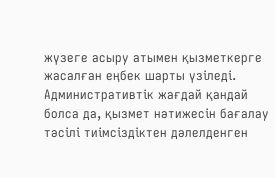жүзеге асыру атымен қызметкерге жасалған еңбек шарты үзіледі. Административтік жағдай қандай болса да, қызмет нәтижесін бағалау тәсілі тиімсіздіктен дәлелденген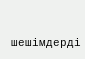шешімдерді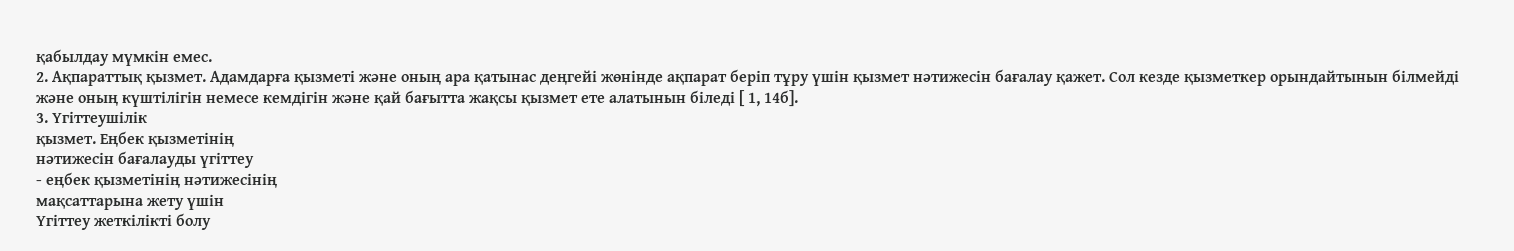қабылдау мүмкін емес.
2. Ақпараттық қызмет. Адамдарға қызметі және оның ара қатынас деңгейі жөнінде ақпарат беріп тұру үшін қызмет нәтижесін бағалау қажет. Сол кезде қызметкер орындайтынын білмейді және оның күштілігін немесе кемдігін және қай бағытта жақсы қызмет ете алатынын біледі [ 1, 14б].
3. Үгіттеушілік
қызмет. Еңбек қызметінің
нәтижесін бағалауды үгіттеу
- еңбек қызметінің нәтижесінің
мақсаттарына жету үшін
Үгіттеу жеткілікті болу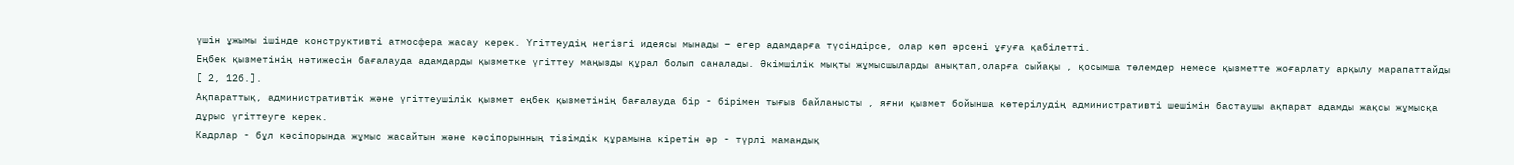үшін ұжымы ішінде конструктивті атмосфера жасау керек. Үгіттеудің негізгі идеясы мынады – егер адамдарға түсіндірсе, олар көп әрсені ұғуға қабілетті.
Еңбек қызметінің нәтижесін бағалауда адамдарды қызметке үгіттеу маңызды құрал болып саналады. Әкімшілік мықты жұмысшыларды анықтап,оларға сыйақы , қосымша төлемдер немесе қызметте жоғарлату арқылу марапаттайды [ 2, 12б.].
Ақпараттық, административтік және үгіттеушілік қызмет еңбек қызметінің бағалауда бір - бірімен тығыз байланысты , яғни қызмет бойынша көтерілудің административті шешімін бастаушы ақпарат адамды жақсы жұмысқа дұрыс үгіттеуге керек.
Кадрлар - бұл кәсіпорында жұмыс жасайтын және кәсіпорынның тізімдік құрамына кіретін әр - түрлі мамандық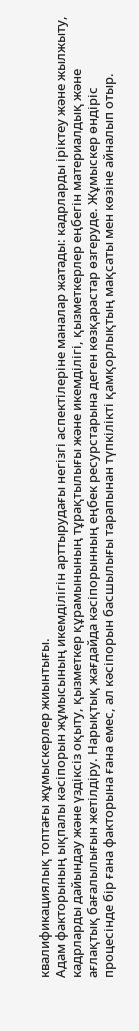квалификациялық топтағы жұмыскерлер жиынтығы.
Адам факторының ықпалы кәсіпорын жұмысының икемділігін арттырудағы негізгі аспектілеріне маналар жатады: кадрларды іріктеу және жылжыту, кадрларды дайындау және үздіксіз оқыту, қызметкер құрамынының тұрақтылығы және икемділігі, қызметкерлер еңбегін материалдық және ағлақтық бағалылығын жетілдіру. Нарықтық жағдайда кәсіпорынның еңбек ресурстарына деген көзқарастар өзгеруде. Жұмыскер өндіріс процесінде бір ғана факторына ғана емес, ал кәсіпорын басшылығы тарапынан түпкілікті қамқорлықтың мақсаты мен көзіне айналып отыр.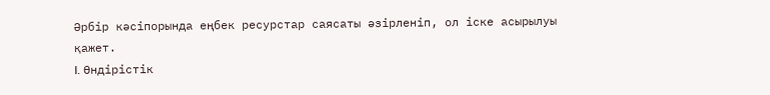Әрбір кәсіпорында еңбек ресурстар саясаты әзірленіп, ол іске асырылуы қажет.
I. Өндірістік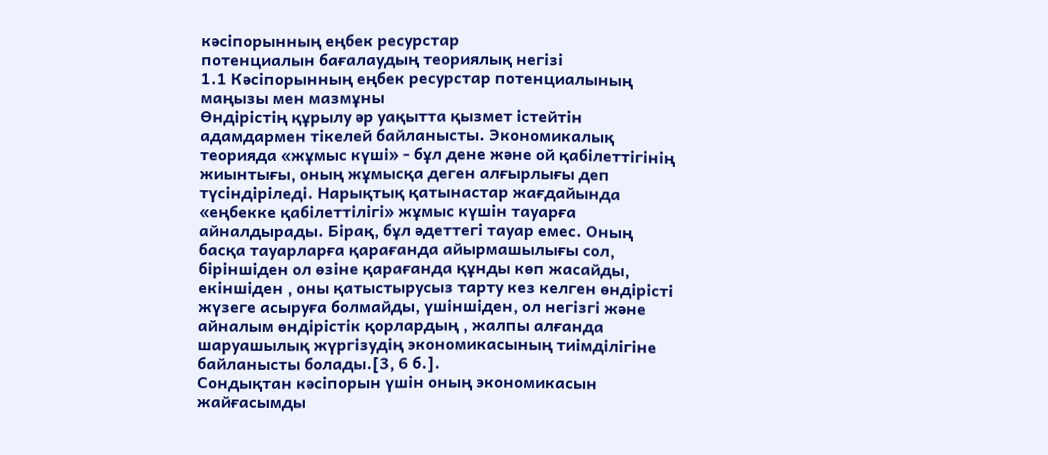кәсіпорынның еңбек ресурстар
потенциалын бағалаудың теориялық негізі
1.1 Кәсіпорынның еңбек ресурстар потенциалының маңызы мен мазмұны
Өндірістің құрылу әр уақытта қызмет істейтін адамдармен тікелей байланысты. Экономикалық теорияда «жұмыс күші» - бұл дене және ой қабілеттігінің жиынтығы, оның жұмысқа деген алғырлығы деп түсіндіріледі. Нарықтық қатынастар жағдайында «еңбекке қабілеттілігі» жұмыс күшін тауарға айналдырады. Бірақ, бұл әдеттегі тауар емес. Оның басқа тауарларға қарағанда айырмашылығы сол, біріншіден ол өзіне қарағанда құнды көп жасайды, екіншіден , оны қатыстырусыз тарту кез келген өндірісті жүзеге асыруға болмайды, үшіншіден, ол негізгі және айналым өндірістік қорлардың , жалпы алғанда шаруашылық жүргізудің экономикасының тиімділігіне байланысты болады.[3, 6 б.].
Сондықтан кәсіпорын үшін оның экономикасын жайғасымды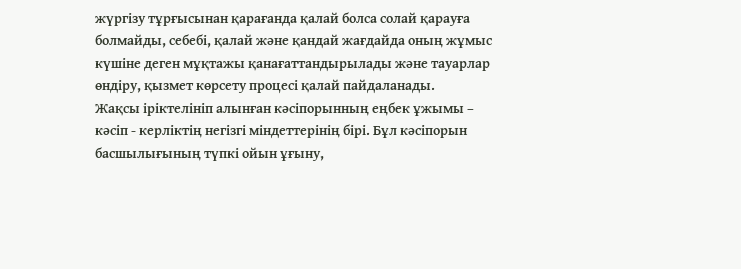жүргізу тұрғысынан қарағанда қалай болса солай қарауға болмайды, себебі, қалай және қандай жағдайда оның жұмыс күшіне деген мұқтажы қанағаттандырылады және тауарлар өндіру, қызмет көрсету процесі қалай пайдаланады.
Жақсы іріктелініп алынған кәсіпорынның еңбек ұжымы – кәсіп - керліктің негізгі міндеттерінің бірі. Бұл кәсіпорын басшылығының түпкі ойын ұғыну,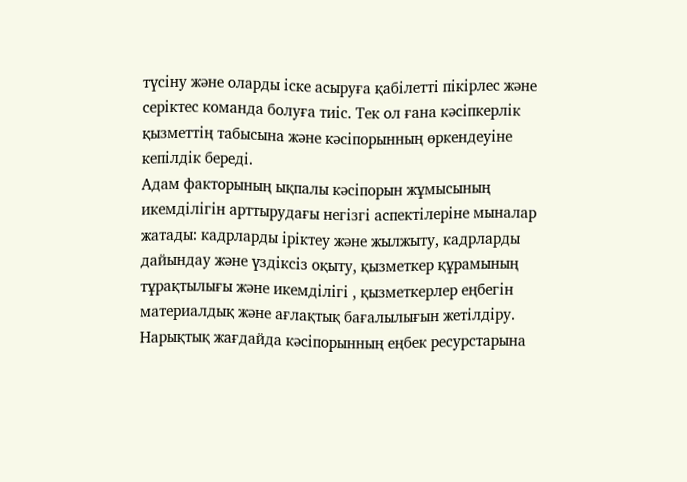түсіну және оларды іске асыруға қабілетті пікірлес және серіктес команда болуға тиіс. Тек ол ғана кәсіпкерлік қызметтің табысына және кәсіпорынның өркендеуіне кепілдік береді.
Адам факторының ықпалы кәсіпорын жұмысының икемділігін арттырудағы негізгі аспектілеріне мыналар жатады: кадрларды іріктеу және жылжыту, кадрларды дайындау және үздіксіз оқыту, қызметкер құрамының тұрақтылығы және икемділігі , қызметкерлер еңбегін материалдық және ағлақтық бағалылығын жетілдіру. Нарықтық жағдайда кәсіпорынның еңбек ресурстарына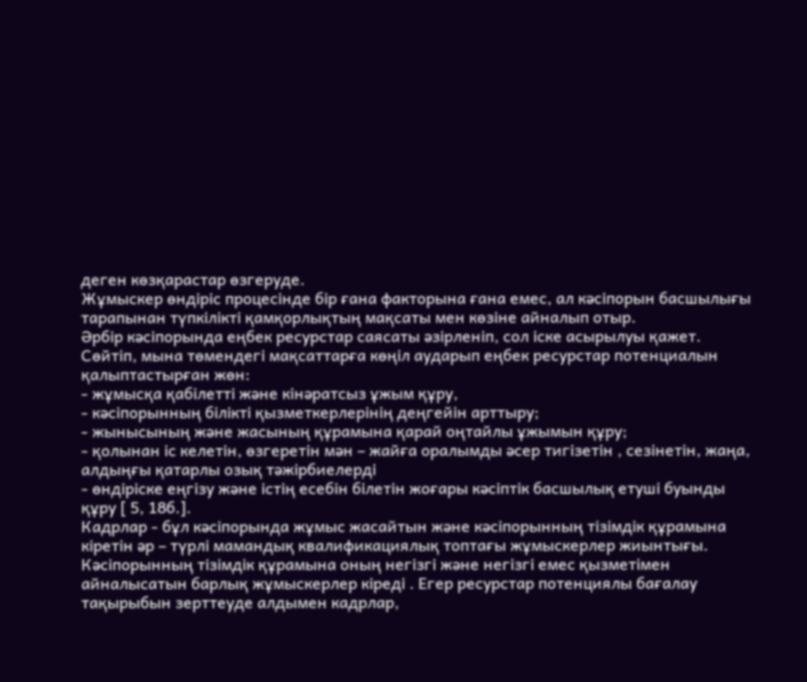деген көзқарастар өзгеруде.
Жұмыскер өндіріс процесінде бір ғана факторына ғана емес, ал кәсіпорын басшылығы тарапынан түпкілікті қамқорлықтың мақсаты мен көзіне айналып отыр.
Әрбір кәсіпорында еңбек ресурстар саясаты әзірленіп, сол іске асырылуы қажет. Сөйтіп, мына төмендегі мақсаттарға көңіл аударып еңбек ресурстар потенциалын қалыптастырған жөн:
- жұмысқа қабілетті және кінәратсыз ұжым құру,
- кәсіпорынның білікті қызметкерлерінің деңгейін арттыру;
- жынысының және жасының құрамына қарай оңтайлы ұжымын құру;
- қолынан іс келетін, өзгеретін мән – жайға оралымды әсер тигізетін , сезінетін, жаңа, алдыңғы қатарлы озық тәжірбиелерді
- өндіріске еңгізу және істің есебін білетін жоғары кәсіптік басшылық етуші буынды құру [ 5, 18б.].
Кадрлар - бұл кәсіпорында жұмыс жасайтын және кәсіпорынның тізімдік құрамына кіретін әр – түрлі мамандық квалификациялық топтағы жұмыскерлер жиынтығы. Кәсіпорынның тізімдік құрамына оның негізгі және негізгі емес қызметімен айналысатын барлық жұмыскерлер кіреді . Егер ресурстар потенциялы бағалау тақырыбын зерттеуде алдымен кадрлар,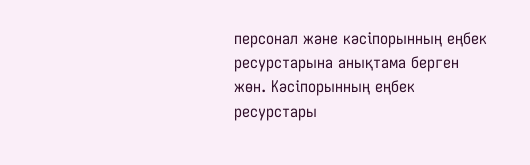персонал және кәсіпорынның еңбек ресурстарына анықтама берген жөн. Кәсіпорынның еңбек ресурстары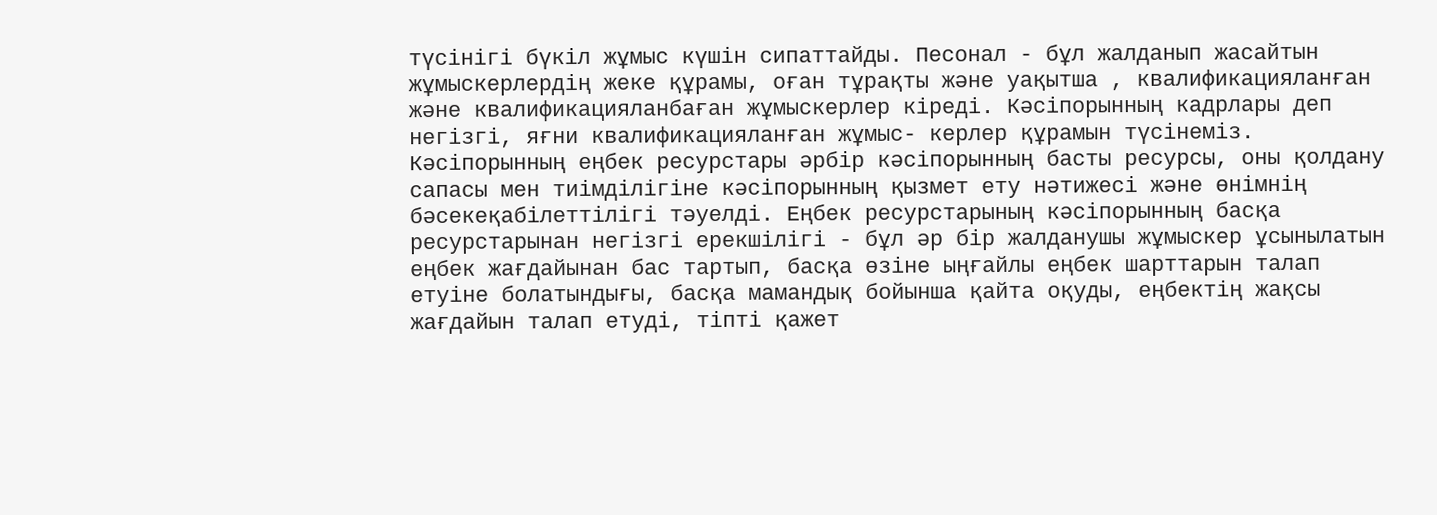түсінігі бүкіл жұмыс күшін сипаттайды. Песонал - бұл жалданып жасайтын жұмыскерлердің жеке құрамы, оған тұрақты және уақытша , квалификацияланған және квалификацияланбаған жұмыскерлер кіреді. Кәсіпорынның кадрлары деп негізгі, яғни квалификацияланған жұмыс- керлер құрамын түсінеміз.
Кәсіпорынның еңбек ресурстары әрбір кәсіпорынның басты ресурсы, оны қолдану сапасы мен тиімділігіне кәсіпорынның қызмет ету нәтижесі және өнімнің бәсекеқабілеттілігі тәуелді. Еңбек ресурстарының кәсіпорынның басқа ресурстарынан негізгі ерекшілігі - бұл әр бір жалданушы жұмыскер ұсынылатын еңбек жағдайынан бас тартып, басқа өзіне ыңғайлы еңбек шарттарын талап етуіне болатындығы, басқа мамандық бойынша қайта оқуды, еңбектің жақсы жағдайын талап етуді, тіпті қажет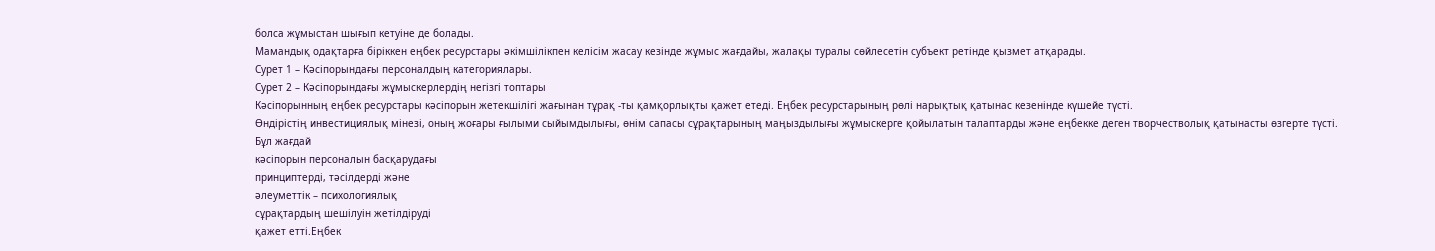болса жұмыстан шығып кетуіне де болады.
Мамандық одақтарға біріккен еңбек ресурстары әкімшілікпен келісім жасау кезінде жұмыс жағдайы, жалақы туралы сөйлесетін субъект ретінде қызмет атқарады.
Сурет 1 – Кәсіпорындағы персоналдың категориялары.
Сурет 2 – Кәсіпорындағы жұмыскерлердің негізгі топтары
Кәсіпорынның еңбек ресурстары кәсіпорын жетекшілігі жағынан тұрақ -ты қамқорлықты қажет етеді. Еңбек ресурстарының рөлі нарықтық қатынас кезенінде күшейе түсті.
Өндірістің инвестициялық мінезі, оның жоғары ғылыми сыйымдылығы, өнім сапасы сұрақтарының маңыздылығы жұмыскерге қойылатын талаптарды және еңбекке деген творчестволық қатынасты өзгерте түсті.
Бұл жағдай
кәсіпорын персоналын басқарудағы
принциптерді, тәсілдерді және
әлеуметтік – психологиялық
сұрақтардың шешілуін жетілдіруді
қажет етті.Еңбек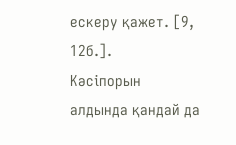ескеру қажет. [9, 12б.].
Кәсіпорын
алдында қандай да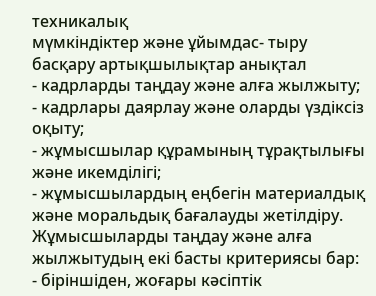техникалық
мүмкіндіктер және ұйымдас- тыру
басқару артықшылықтар анықтал
- кадрларды таңдау және алға жылжыту;
- кадрлары даярлау және оларды үздіксіз оқыту;
- жұмысшылар құрамының тұрақтылығы және икемділігі;
- жұмысшылардың еңбегін материалдық және моральдық бағалауды жетілдіру.
Жұмысшыларды таңдау және алға жылжытудың екі басты критериясы бар:
- біріншіден, жоғары кәсіптік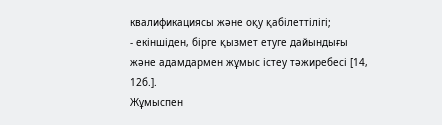квалификациясы және оқу қабілеттілігі;
- екіншіден, бірге қызмет етуге дайындығы және адамдармен жұмыс істеу тәжиребесі [14, 12б.].
Жұмыспен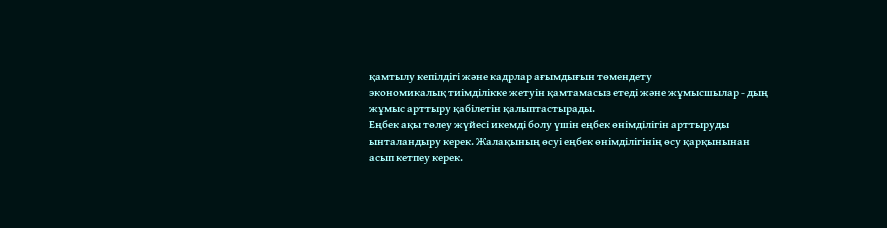қамтылу кепілдігі және кадрлар ағымдығын төмендету
экономикалық тиімділікке жетуін қамтамасыз етеді және жұмысшылар - дың жұмыс арттыру қабілетін қалыптастырады.
Еңбек ақы төлеу жүйесі икемді болу үшін еңбек өнімділігін арттыруды
ынталандыру керек. Жалақының өсуі еңбек өнімділігінің өсу қарқынынан
асып кетпеу керек.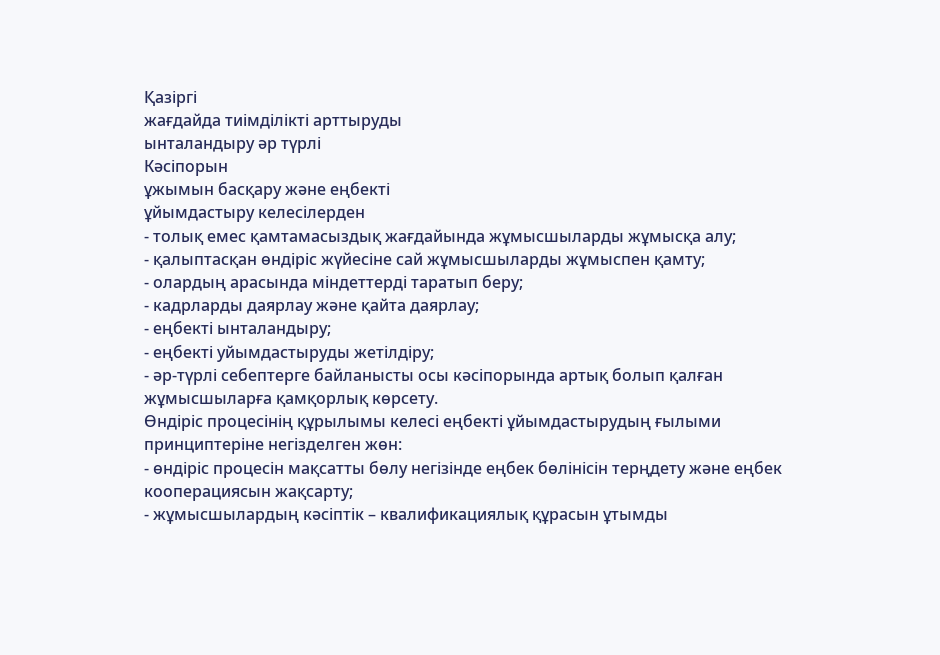Қазіргі
жағдайда тиімділікті арттыруды
ынталандыру әр түрлі
Кәсіпорын
ұжымын басқару және еңбекті
ұйымдастыру келесілерден
- толық емес қамтамасыздық жағдайында жұмысшыларды жұмысқа алу;
- қалыптасқан өндіріс жүйесіне сай жұмысшыларды жұмыспен қамту;
- олардың арасында міндеттерді таратып беру;
- кадрларды даярлау және қайта даярлау;
- еңбекті ынталандыру;
- еңбекті уйымдастыруды жетілдіру;
- әр-түрлі себептерге байланысты осы кәсіпорында артық болып қалған жұмысшыларға қамқорлық көрсету.
Өндіріс процесінің құрылымы келесі еңбекті ұйымдастырудың ғылыми принциптеріне негізделген жөн:
- өндіріс процесін мақсатты бөлу негізінде еңбек бөлінісін терңдету және еңбек кооперациясын жақсарту;
- жұмысшылардың кәсіптік – квалификациялық құрасын ұтымды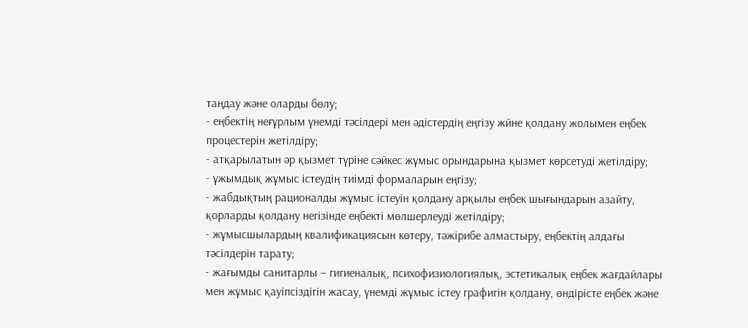таңдау және оларды бөлу;
- еңбектің неғұрлым үнемді тәсілдері мен әдістердің еңгізу жйне қолдану жолымен еңбек процестерін жетілдіру;
- атқарылатын әр қызмет түріне сәйкес жұмыс орындарына қызмет көрсетуді жетілдіру;
- ұжымдық жұмыс істеудің тиімді формаларын еңгізу;
- жабдықтың рационалды жұмыс істеуін қолдану арқылы еңбек шығындарын азайту, қорларды қолдану негізінде еңбекті мөлшерлеуді жетілдіру;
- жұмысшылардың квалификациясын көтеру, тәжірибе алмастыру, еңбектің алдағы тәсілдерін тарату;
- жағымды санитарлы – гигиеналық, психофизиологиялық, эстетикалық еңбек жағдайлары мен жұмыс қауіпсіздігін жасау, үнемді жұмыс істеу графигін қолдану, өндірісте еңбек және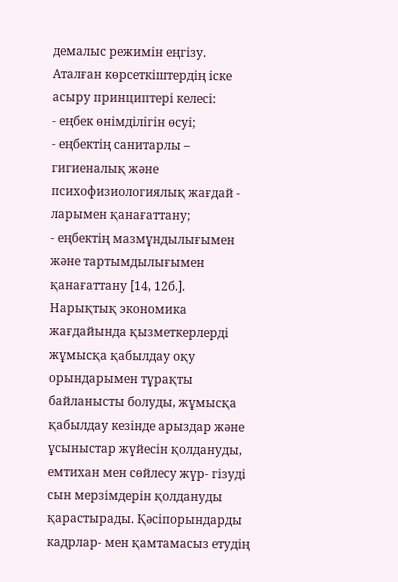демалыс режимін еңгізу.
Аталған көрсеткіштердің іске асыру принциптері келесі:
- еңбек өнімділігін өсуі;
- еңбектің санитарлы – гигиеналық және психофизиологиялық жағдай - ларымен қанағаттану;
- еңбектің мазмұндылығымен және тартымдылығымен қанағаттану [14, 12б.].
Нарықтық экономика жағдайында қызметкерлерді жұмысқа қабылдау оқу
орындарымен тұрақты байланысты болуды, жұмысқа қабылдау кезінде арыздар және ұсыныстар жүйесін қолдануды, емтихан мен сөйлесу жүр- гізуді сын мерзімдерін қолдануды қарастырады. Қәсіпорындарды кадрлар- мен қамтамасыз етудің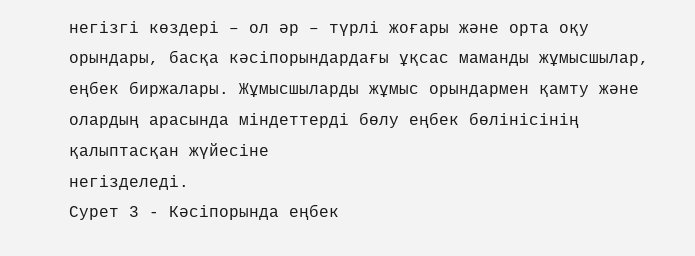негізгі көздері – ол әр – түрлі жоғары және орта оқу орындары, басқа кәсіпорындардағы ұқсас маманды жұмысшылар, еңбек биржалары. Жұмысшыларды жұмыс орындармен қамту және олардың арасында міндеттерді бөлу еңбек бөлінісінің қалыптасқан жүйесіне
негізделеді.
Сурет 3 - Кәсіпорында еңбек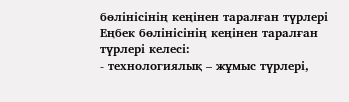бөлінісінің кеңінен таралған түрлері
Еңбек бөлінісінің кеңінен таралған түрлері келесі:
- технологиялық – жұмыс түрлері,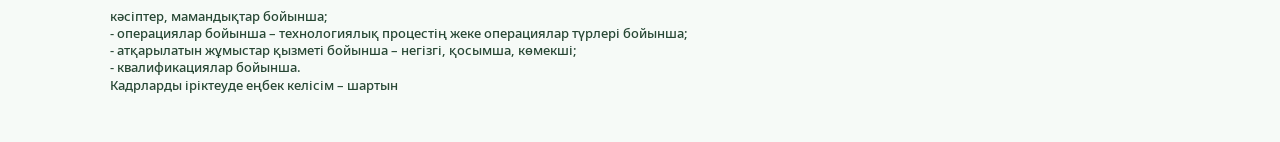кәсіптер, мамандықтар бойынша;
- операциялар бойынша – технологиялық процестің жеке операциялар түрлері бойынша;
- атқарылатын жұмыстар қызметі бойынша – негізгі, қосымша, көмекші;
- квалификациялар бойынша.
Кадрларды іріктеуде еңбек келісім – шартын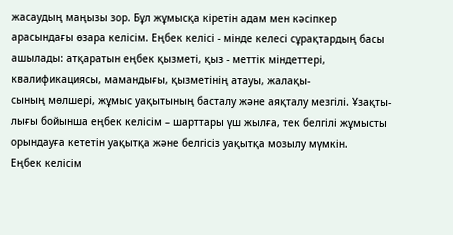жасаудың маңызы зор. Бұл жұмысқа кіретін адам мен кәсіпкер арасындағы өзара келісім. Еңбек келісі - мінде келесі сұрақтардың басы ашылады: атқаратын еңбек қызметі, қыз - меттік міндеттері, квалификациясы, мамандығы, қызметінің атауы, жалақы-
сының мөлшері, жұмыс уақытының басталу және аяқталу мезгілі. Ұзақты-лығы бойынша еңбек келісім – шарттары үш жылға, тек белгілі жұмысты орындауға кететін уақытқа және белгісіз уақытқа мозылу мүмкін.
Еңбек келісім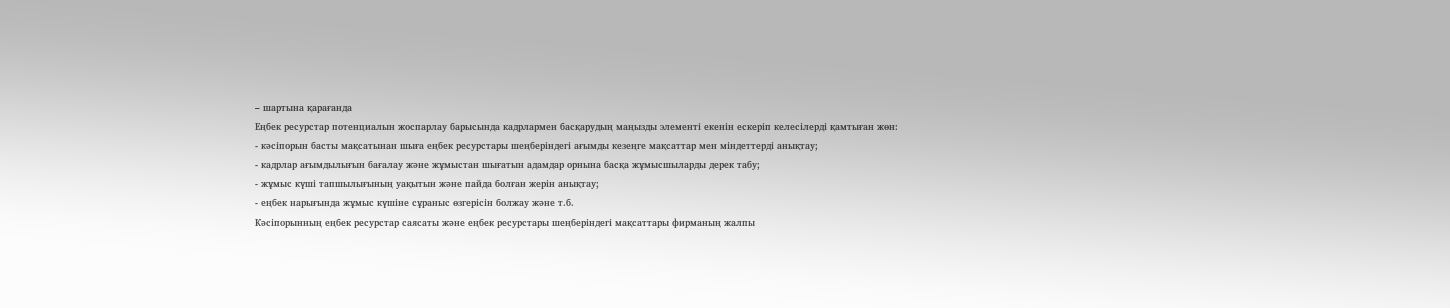– шартына қарағанда
Еңбек ресурстар потенциалын жоспарлау барысында кадрлармен басқарудың маңызды элементі екенін ескеріп келесілерді қамтыған жөн:
- кәсіпорын басты мақсатынан шыға еңбек ресурстары шеңберіндегі ағымды кезеңге мақсаттар мен міндеттерді анықтау;
- кадрлар ағымдылығын бағалау және жұмыстан шығатын адамдар орнына басқа жұмысшыларды дерек табу;
- жұмыс күші тапшылығының уақытын және пайда болған жерін анықтау;
- еңбек нарығында жұмыс күшіне сұраныс өзгерісін болжау және т.б.
Кәсіпорынның еңбек ресурстар саясаты және еңбек ресурстары шеңберіндегі мақсаттары фирманың жалпы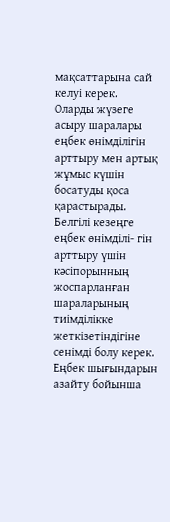мақсаттарына сай келуі керек.
Оларды жүзеге асыру шаралары еңбек өнімділігін арттыру мен артық жұмыс күшін босатуды қоса қарастырады. Белгілі кезеңге еңбек өнімділі- гін арттыру үшін кәсіпорынның жоспарланған шараларының тиімділікке жеткізетіндігіне сенімді болу керек. Еңбек шығындарын азайту бойынша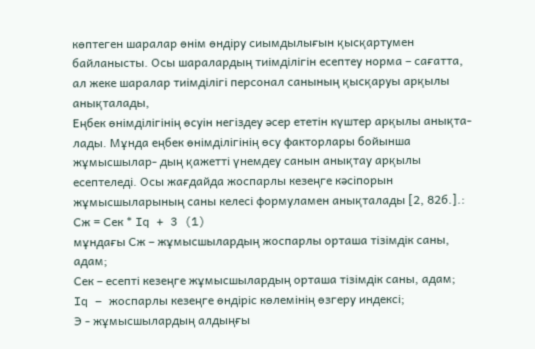көптеген шаралар өнім өндіру сиымдылығын қысқартумен байланысты. Осы шаралардың тиімділігін есептеу норма – сағатта, ал жеке шаралар тиімділігі персонал санының қысқаруы арқылы анықталады,
Еңбек өнімділігінің өсуін негіздеу әсер ететін күштер арқылы анықта- лады. Мұнда еңбек өнімділігінің өсу факторлары бойынша жұмысшылар- дың қажетті үнемдеу санын анықтау арқылы есептеледі. Осы жағдайда жоспарлы кезеңге кәсіпорын жұмысшыларының саны келесі формуламен анықталады [2, 82б.].:
Сж = Сек * Iq + 3 (1)
мұндағы Сж – жұмысшылардың жоспарлы орташа тізімдік саны, адам;
Сек – есепті кезеңге жұмысшылардың орташа тізімдік саны, адам;
Iq – жоспарлы кезеңге өндіріс көлемінің өзгеру индексі;
Э - жұмысшылардың алдыңғы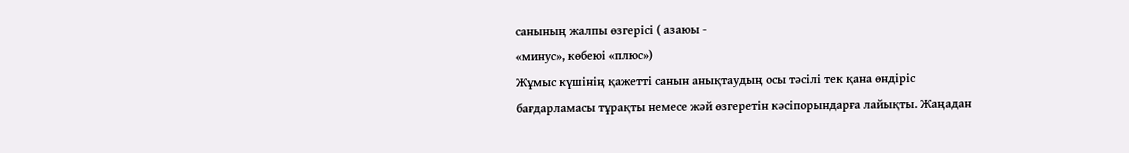санының жалпы өзгерісі ( азаюы -
«минус», көбеюі «плюс»)
Жұмыс күшінің қажетті санын анықтаудың осы тәсілі тек қана өндіріс
бағдарламасы тұрақты немесе жәй өзгеретін кәсіпорындарға лайықты. Жаңадан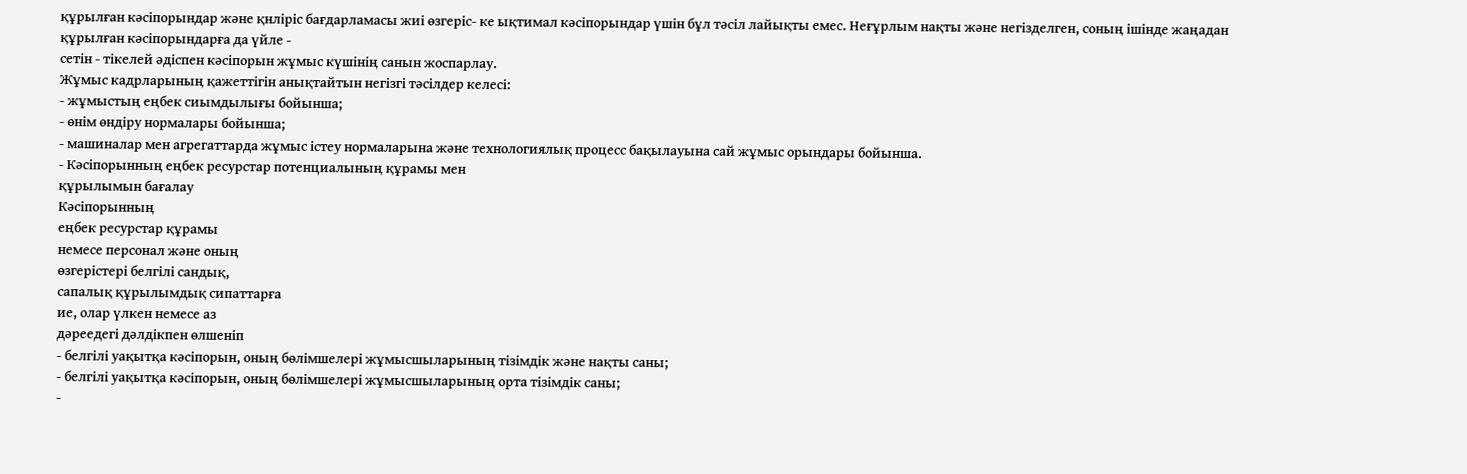құрылған кәсіпорындар және қнліріс бағдарламасы жиі өзгеріс- ке ықтимал кәсіпорындар үшін бұл тәсіл лайықты емес. Неғұрлым нақты және негізделген, соның ішінде жаңадан құрылған кәсіпорындарға да үйле -
сетін - тікелей әдіспен кәсіпорын жұмыс күшінің санын жоспарлау.
Жұмыс кадрларының қажеттігін анықтайтын негізгі тәсілдер келесі:
- жұмыстың еңбек сиымдылығы бойынша;
- өнім өндіру нормалары бойынша;
- машиналар мен агрегаттарда жұмыс істеу нормаларына және технологиялық процесс бақылауына сай жұмыс орындары бойынша.
- Кәсіпорынның еңбек ресурстар потенциалының құрамы мен
құрылымын бағалау
Кәсіпорынның
еңбек ресурстар құрамы
немесе персонал және оның
өзгерістері белгілі сандық,
сапалық құрылымдық сипаттарға
ие, олар үлкен немесе аз
дәреедегі дәлдікпен өлшеніп
- белгілі уақытқа кәсіпорын, оның бөлімшелері жұмысшыларының тізімдік және нақты саны;
- белгілі уақытқа кәсіпорын, оның бөлімшелері жұмысшыларының орта тізімдік саны;
-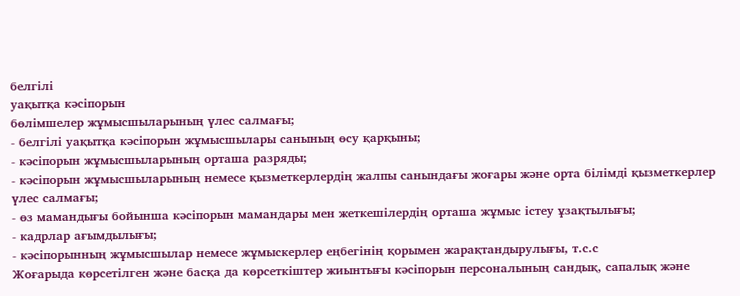белгілі
уақытқа кәсіпорын
бөлімшелер жұмысшыларының үлес салмағы;
- белгілі уақытқа кәсіпорын жұмысшылары санының өсу қарқыны;
- кәсіпорын жұмысшыларының орташа разряды;
- кәсіпорын жұмысшыларының немесе қызметкерлердің жалпы санындағы жоғары және орта білімді қызметкерлер үлес салмағы;
- өз мамандығы бойынша кәсіпорын мамандары мен жеткешілердің орташа жұмыс істеу ұзақтылығы;
- кадрлар ағымдылығы;
- кәсіпорынның жұмысшылар немесе жұмыскерлер еңбегінің қорымен жарақтандырулығы, т.с.с
Жоғарыда көрсетілген және басқа да көрсеткіштер жиынтығы кәсіпорын персоналының сандық, сапалық және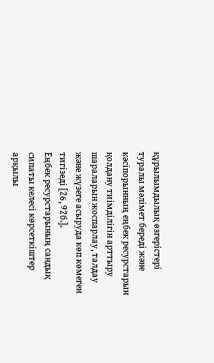құрылымдылық өзгерістері туралы мәлімет береді және кәсіпорынның еңбек ресурстарын қолдану тиімділігін арттыру шараларын жоспарлау, талдау және жүзеге асыруда көп көмеген тигізеді [26, 92б.].
Еңбек ресурстарының сандық сипаты келесі көрсеткіштер арқылы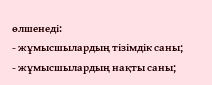өлшенеді:
- жұмысшылардың тізімдік саны;
- жұмысшылардың нақты саны;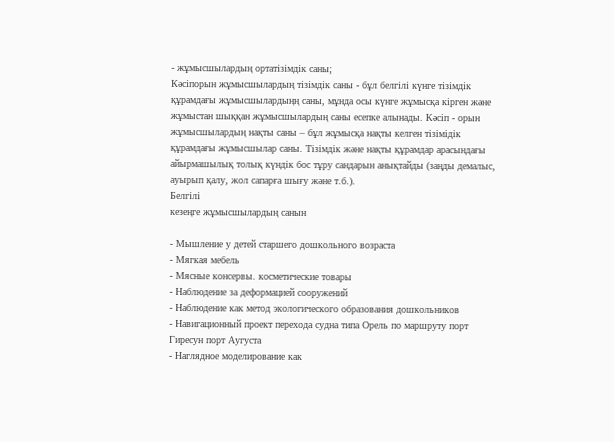- жұмысшылардың ортатізімдік саны;
Кәсіпорын жұмысшылардың тізімдік саны - бұл белгілі күнге тізімдік құрамдағы жұмысшылардыңң саны, мұнда осы күнге жұмысқа кірген және жұмыстан шыққан жұмысшылардың саны есепке алынады. Кәсіп - орын жұмысшылардың нақты саны – бұл жұмысқа нақты келген тізімідік құрамдағы жұмысшылар саны. Тізімдік және нақты құрамдар арасындағы айырмашылық толық күндік бос тұру сандарын анықтайды (заңды демалыс, ауырып қалу, жол сапарға шығу және т.б.).
Белгілі
кезеңге жұмысшылардың санын

- Мышление у детей старшего дошкольного возраста
- Мягкая мебель
- Мясные консервы. косметические товары
- Наблюдение за деформацией сооружений
- Наблюдение как метод экологического образования дошкольников
- Навигационный проект перехода судна типа Орель по маршруту порт Гиресун порт Аугуста
- Наглядное моделирование как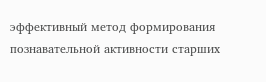эффективный метод формирования познавательной активности старших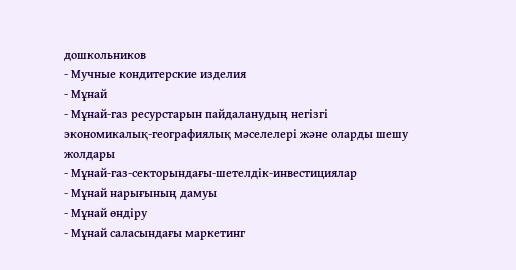дошкольников
- Мучные кондитерские изделия
- Мұнай
- Мұнай-газ ресурстарын пайдаланудың негізгі экономикалық-географиялық мәселелері және оларды шешу жолдары
- Мұнай-газ-секторындағы-шетелдік-инвестициялар
- Мұнай нарығының дамуы
- Мұнай өндіру
- Мұнай саласындағы маркетинг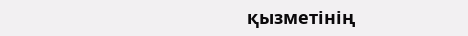қызметінің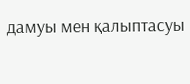дамуы мен қалыптасуы